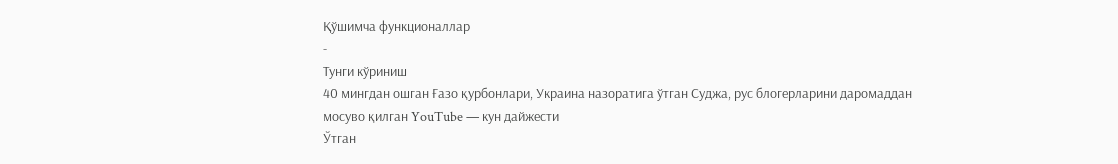Қўшимча функционаллар
-
Тунги кўриниш
40 мингдан ошган Ғазо қурбонлари, Украина назоратига ўтган Суджа, рус блогерларини даромаддан мосуво қилган YouTube — кун дайжести
Ўтган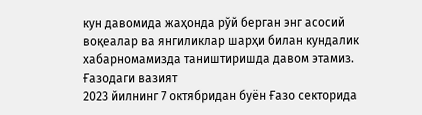кун давомида жаҳонда рўй берган энг асосий воқеалар ва янгиликлар шарҳи билан кундалик хабарномамизда таништиришда давом этамиз.
Ғазодаги вазият
2023 йилнинг 7 октябридан буён Ғазо секторида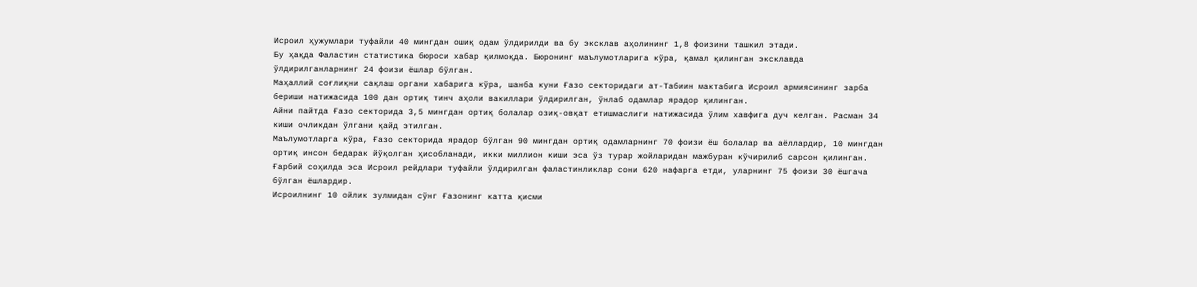Исроил ҳужумлари туфайли 40 мингдан ошиқ одам ўлдирилди ва бу эксклав аҳолининг 1,8 фоизини ташкил этади.
Бу ҳақда Фаластин статистика бюроси хабар қилмоқда. Бюронинг маълумотларига кўра, қамал қилинган эксклавда ўлдирилганларнинг 24 фоизи ёшлар бўлган.
Маҳаллий соғлиқни сақлаш органи хабарига кўра, шанба куни Ғазо секторидаги ат-Табиин мактабига Исроил армиясининг зарба бериши натижасида 100 дан ортиқ тинч аҳоли вакиллари ўлдирилган, ўнлаб одамлар ярадор қилинган.
Айни пайтда Ғазо секторида 3,5 мингдан ортиқ болалар озиқ-овқат етишмаслиги натижасида ўлим хавфига дуч келган. Расман 34 киши очликдан ўлгани қайд этилган.
Маълумотларга кўра, Ғазо секторида ярадор бўлган 90 мингдан ортиқ одамларнинг 70 фоизи ёш болалар ва аёллардир, 10 мингдан ортиқ инсон бедарак йўқолган ҳисобланади, икки миллион киши эса ўз турар жойларидан мажбуран кўчирилиб сарсон қилинган.
Ғарбий соҳилда эса Исроил рейдлари туфайли ўлдирилган фаластинликлар сони 620 нафарга етди, уларнинг 75 фоизи 30 ёшгача бўлган ёшлардир.
Исроилнинг 10 ойлик зулмидан сўнг Ғазонинг катта қисми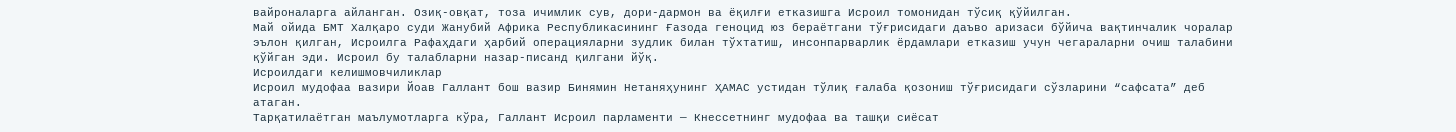вайроналарга айланган. Озиқ-овқат, тоза ичимлик сув, дори-дармон ва ёқилғи етказишга Исроил томонидан тўсиқ қўйилган.
Май ойида БМТ Халқаро суди Жанубий Африка Республикасининг Ғазода геноцид юз бераётгани тўғрисидаги даъво аризаси бўйича вақтинчалик чоралар эълон қилган, Исроилга Рафаҳдаги ҳарбий операцияларни зудлик билан тўхтатиш, инсонпарварлик ёрдамлари етказиш учун чегараларни очиш талабини қўйган эди. Исроил бу талабларни назар-писанд қилгани йўқ.
Исроилдаги келишмовчиликлар
Исроил мудофаа вазири Йоав Галлант бош вазир Бинямин Нетаняҳунинг ҲАМАС устидан тўлиқ ғалаба қозониш тўғрисидаги сўзларини “сафсата” деб атаган.
Тарқатилаётган маълумотларга кўра, Галлант Исроил парламенти — Кнессетнинг мудофаа ва ташқи сиёсат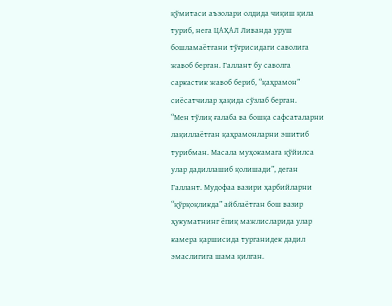қўмитаси аъзолари олдида чиқиш қила туриб, нега ЦАҲАЛ Ливанда уруш бошламаётгани тўғрисидаги саволига жавоб берган. Галлант бу саволга саркастик жавоб бериб, “қаҳрамон” сиёсатчилар ҳақида сўзлаб берган.
“Мен тўлиқ ғалаба ва бошқа сафсаталарни лақиллаётган қаҳрамонларни эшитиб турибман. Масала муҳокамага қўйилса улар дадиллашиб қолишади”, деган Галлант. Мудофаа вазири ҳарбийларни “қўрқоқликда” айблаётган бош вазир ҳукуматнинг ёпиқ мажлисларида улар камера қаршисида турганидек дадил эмаслигига шама қилган.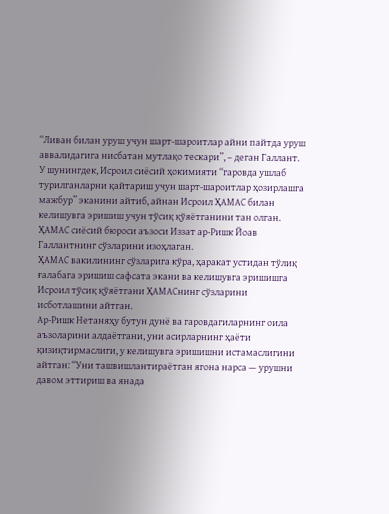“Ливан билан уруш учун шарт-шароитлар айни пайтда уруш аввалидагига нисбатан мутлақо тескари”, – деган Галлант.
У шунингдек, Исроил сиёсий ҳокимияти “гаровда ушлаб турилганларни қайтариш учун шарт-шароитлар ҳозирлашга мажбур” эканини айтиб, айнан Исроил ҲАМАС билан келишувга эришиш учун тўсиқ қўяётганини тан олган.
ҲАМАС сиёсий бюроси аъзоси Иззат ар-Ришк Йоав Галлантнинг сўзларини изоҳлаган.
ҲАМАС вакилининг сўзларига кўра, ҳаракат устидан тўлиқ ғалабага эришиш сафсата экани ва келишувга эришишга Исроил тўсиқ қўяётгани ҲАМАСнинг сўзларини исботлашини айтган.
Ар-Ришк Нетаняҳу бутун дунё ва гаровдагиларнинг оила аъзоларини алдаётгани, уни асирларнинг ҳаёти қизиқтирмаслиги, у келишувга эришишни истамаслигини айтган: “Уни ташвишлантираётган ягона нарса — урушни давом эттириш ва янада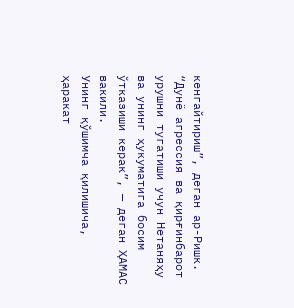кенгайтириш”, деган ар-Ришк.
“Дунё агрессия ва қирғинбарот урушни тугатиши учун Нетаняҳу ва унинг ҳукуматига босим ўтказиши керак”, — деган ҲАМАС вакили.
Унинг қўшимча қилишича, ҳаракат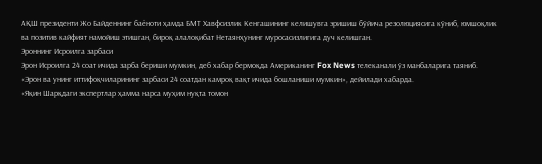АҚШ президенти Жо Байденнинг баёноти ҳамда БМТ Хавфсизлик Кенгашининг келишувга эришиш бўйича резолюциясига кўниб, юмшоқлик ва позитив кайфият намойиш этишган, бироқ алалоқибат Нетаянҳунинг муросасизлигига дуч келишган.
Эроннинг Исроилга зарбаси
Эрон Исроилга 24 соат ичида зарба бериши мумкин, деб хабар бермоқда Американинг Fox News телеканали ўз манбаларига таяниб.
«Эрон ва унинг иттифоқчиларининг зарбаси 24 соатдан камроқ вақт ичида бошланиши мумкин», дейилади хабарда.
«Яқин Шарқдаги экспертлар ҳамма нарса муҳим нуқта томон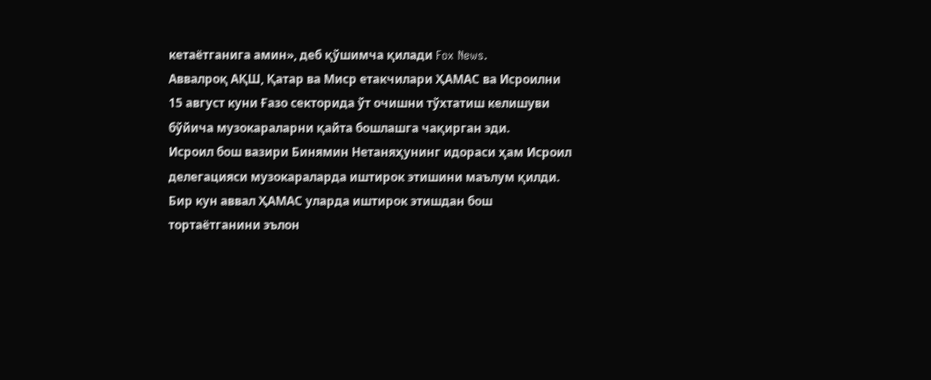кетаётганига амин», деб қўшимча қилади Fox News.
Аввалроқ АҚШ, Қатар ва Миср етакчилари ҲАМАС ва Исроилни 15 август куни Ғазо секторида ўт очишни тўхтатиш келишуви бўйича музокараларни қайта бошлашга чақирган эди.
Исроил бош вазири Бинямин Нетаняҳунинг идораси ҳам Исроил делегацияси музокараларда иштирок этишини маълум қилди. Бир кун аввал ҲАМАС уларда иштирок этишдан бош тортаётганини эълон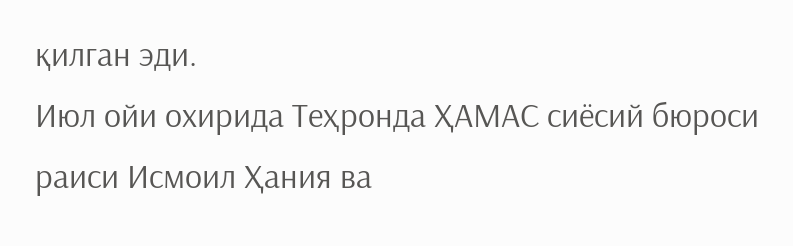қилган эди.
Июл ойи охирида Теҳронда ҲАМАС сиёсий бюроси раиси Исмоил Ҳания ва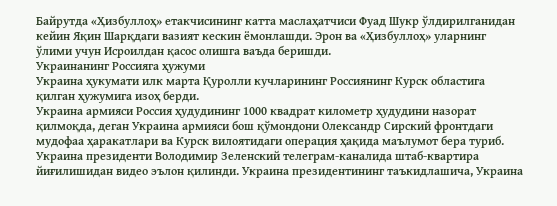Байрутда «Ҳизбуллоҳ» етакчисининг катта маслаҳатчиси Фуад Шукр ўлдирилганидан кейин Яқин Шарқдаги вазият кескин ёмонлашди. Эрон ва «Ҳизбуллоҳ» уларнинг ўлими учун Исроилдан қасос олишга ваъда беришди.
Украинанинг Россияга ҳужуми
Украина ҳукумати илк марта Қуролли кучларининг Россиянинг Курск областига қилган ҳужумига изоҳ берди.
Украина армияси Россия ҳудудининг 1000 квадрат километр ҳудудини назорат қилмоқда, деган Украина армияси бош қўмондони Олександр Сирский фронтдаги мудофаа ҳаракатлари ва Курск вилоятидаги операция ҳақида маълумот бера туриб.
Украина президенти Володимир Зеленский телеграм-каналида штаб-квартира йиғилишидан видео эълон қилинди. Украина президентининг таъкидлашича, Украина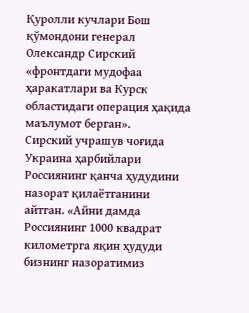Қуролли кучлари Бош қўмондони генерал Олександр Сирский «фронтдаги мудофаа ҳаракатлари ва Курск областидаги операция ҳақида маълумот берган».
Сирский учрашув чоғида Украина ҳарбийлари Россиянинг қанча ҳудудини назорат қилаётганини айтган. «Айни дамда Россиянинг 1000 квадрат километрга яқин ҳудуди бизнинг назоратимиз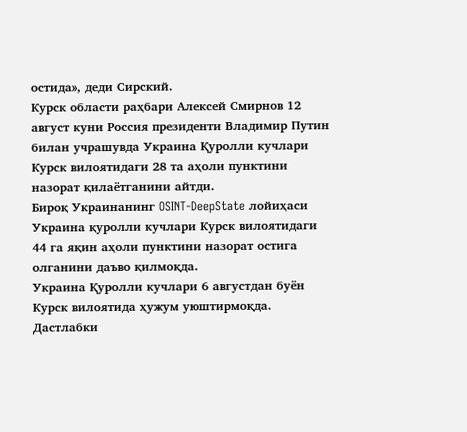остида», деди Сирский.
Курск области раҳбари Алексей Смирнов 12 август куни Россия президенти Владимир Путин билан учрашувда Украина Қуролли кучлари Курск вилоятидаги 28 та аҳоли пунктини назорат қилаётганини айтди.
Бироқ Украинанинг OSINT-DeepState лойиҳаси Украина қуролли кучлари Курск вилоятидаги 44 га яқин аҳоли пунктини назорат остига олганини даъво қилмоқда.
Украина Қуролли кучлари 6 августдан буён Курск вилоятида ҳужум уюштирмоқда. Дастлабки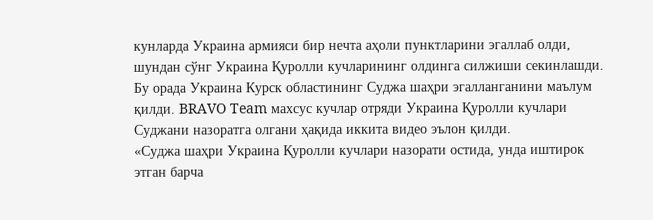кунларда Украина армияси бир нечта аҳоли пунктларини эгаллаб олди, шундан сўнг Украина Қуролли кучларининг олдинга силжиши секинлашди.
Бу орада Украина Курск областининг Суджа шаҳри эгалланганини маълум қилди. BRAVO Team махсус кучлар отряди Украина Қуролли кучлари Суджани назоратга олгани ҳақида иккита видео эълон қилди.
«Суджа шаҳри Украина Қуролли кучлари назорати остида, унда иштирок этган барча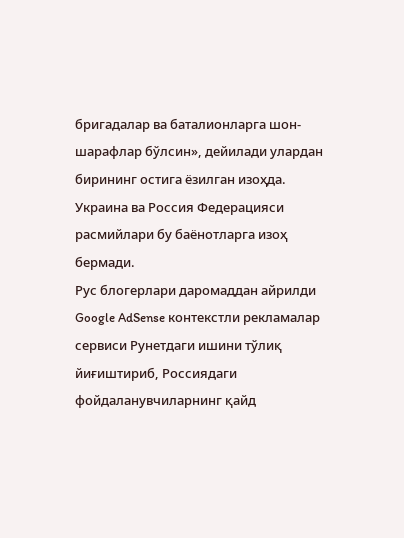бригадалар ва баталионларга шон-шарафлар бўлсин», дейилади улардан бирининг остига ёзилган изоҳда.
Украина ва Россия Федерацияси расмийлари бу баёнотларга изоҳ бермади.
Рус блогерлари даромаддан айрилди
Google AdSense контекстли рекламалар сервиси Рунетдаги ишини тўлиқ йиғиштириб, Россиядаги фойдаланувчиларнинг қайд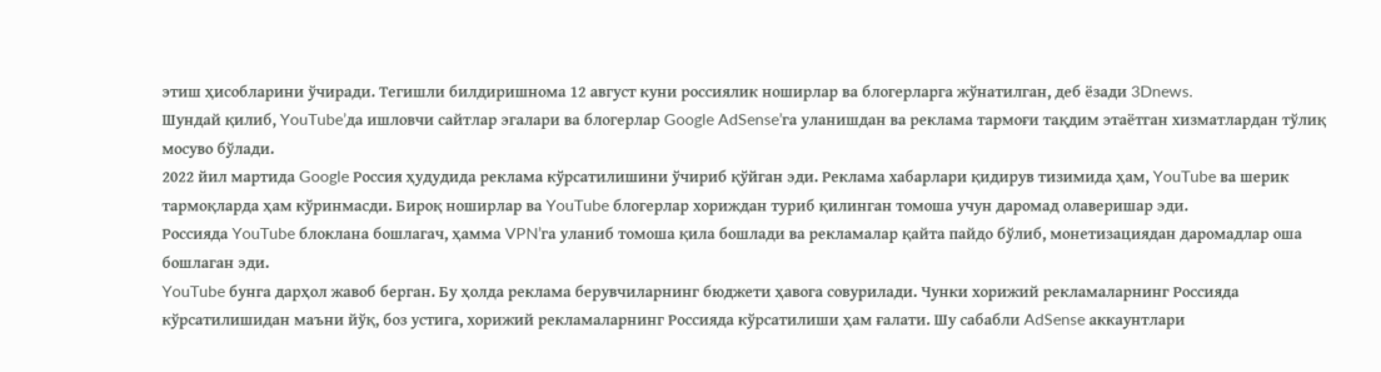этиш ҳисобларини ўчиради. Тегишли билдиришнома 12 август куни россиялик ноширлар ва блогерларга жўнатилган, деб ёзади 3Dnews.
Шундай қилиб, YouTubeʼда ишловчи сайтлар эгалари ва блогерлар Google AdSenseʼга уланишдан ва реклама тармоғи тақдим этаётган хизматлардан тўлиқ мосуво бўлади.
2022 йил мартида Google Россия ҳудудида реклама кўрсатилишини ўчириб қўйган эди. Реклама хабарлари қидирув тизимида ҳам, YouTube ва шерик тармоқларда ҳам кўринмасди. Бироқ ноширлар ва YouTube блогерлар хориждан туриб қилинган томоша учун даромад олаверишар эди.
Россияда YouTube блоклана бошлагач, ҳамма VPNʼга уланиб томоша қила бошлади ва рекламалар қайта пайдо бўлиб, монетизациядан даромадлар оша бошлаган эди.
YouTube бунга дарҳол жавоб берган. Бу ҳолда реклама берувчиларнинг бюджети ҳавога совурилади. Чунки хорижий рекламаларнинг Россияда кўрсатилишидан маъни йўқ, боз устига, хорижий рекламаларнинг Россияда кўрсатилиши ҳам ғалати. Шу сабабли AdSense аккаунтлари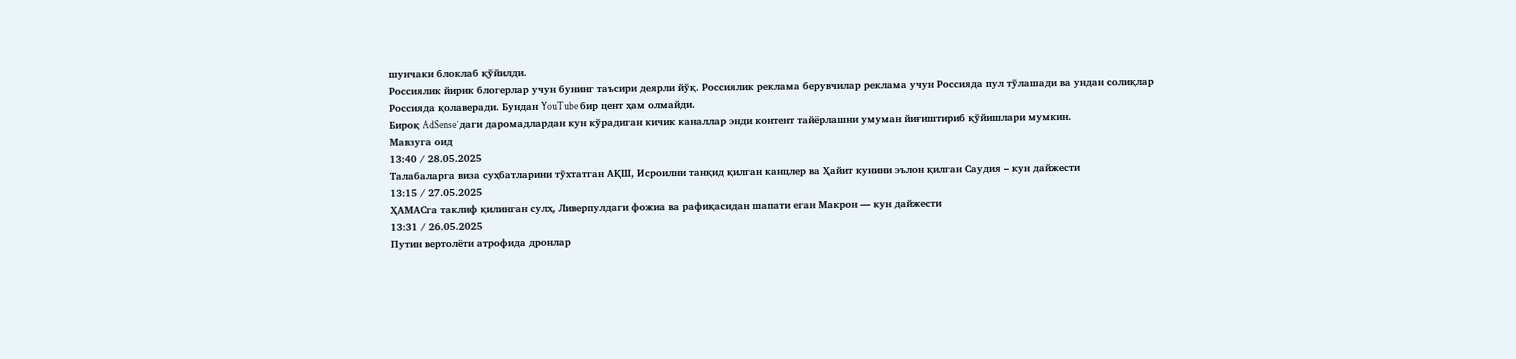шунчаки блоклаб қўйилди.
Россиялик йирик блогерлар учун бунинг таъсири деярли йўқ. Россиялик реклама берувчилар реклама учун Россияда пул тўлашади ва ундан солиқлар Россияда қолаверади. Бундан YouTube бир цент ҳам олмайди.
Бироқ AdSenseʼдаги даромадлардан кун кўрадиган кичик каналлар энди контент тайёрлашни умуман йиғиштириб қўйишлари мумкин.
Мавзуга оид
13:40 / 28.05.2025
Талабаларга виза суҳбатларини тўхтатган АҚШ, Исроилни танқид қилган канцлер ва Ҳайит кунини эълон қилган Саудия – кун дайжести
13:15 / 27.05.2025
ҲАМАСга таклиф қилинган сулҳ, Ливерпулдаги фожиа ва рафиқасидан шапати еган Макрон — кун дайжести
13:31 / 26.05.2025
Путин вертолёти атрофида дронлар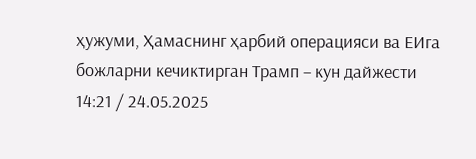ҳужуми, Ҳамаснинг ҳарбий операцияси ва ЕИга божларни кечиктирган Трамп – кун дайжести
14:21 / 24.05.2025